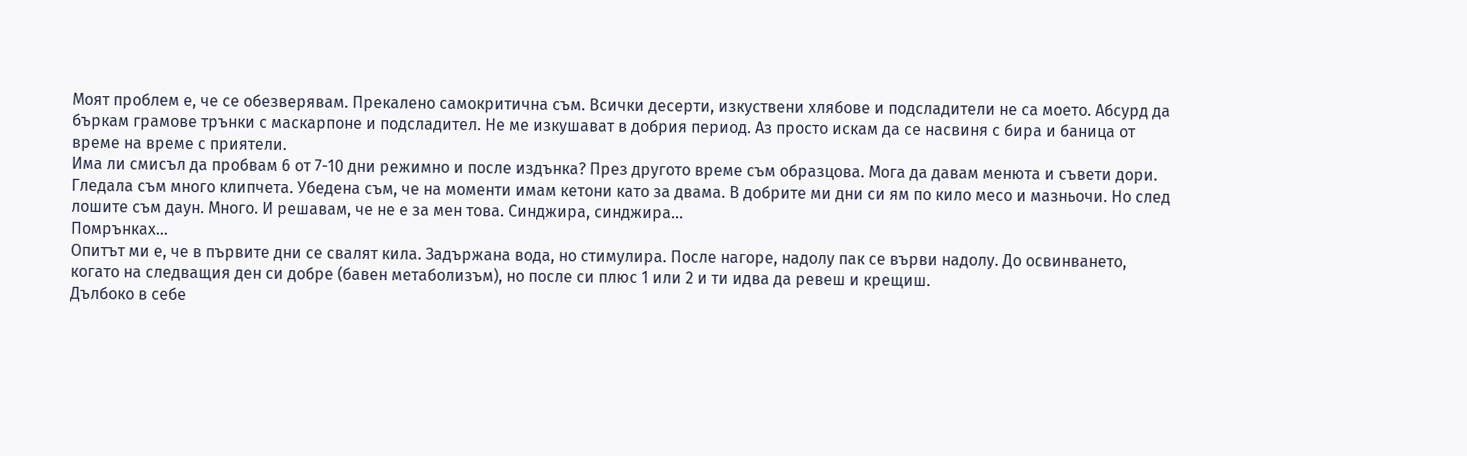Моят проблем е, че се обезверявам. Прекалено самокритична съм. Всички десерти, изкуствени хлябове и подсладители не са моето. Абсурд да бъркам грамове трънки с маскарпоне и подсладител. Не ме изкушават в добрия период. Аз просто искам да се насвиня с бира и баница от време на време с приятели.
Има ли смисъл да пробвам 6 от 7-10 дни режимно и после издънка? През другото време съм образцова. Мога да давам менюта и съвети дори.
Гледала съм много клипчета. Убедена съм, че на моменти имам кетони като за двама. В добрите ми дни си ям по кило месо и мазньочи. Но след лошите съм даун. Много. И решавам, че не е за мен това. Синджира, синджира...
Помрънках...
Опитът ми е, че в първите дни се свалят кила. Задържана вода, но стимулира. После нагоре, надолу пак се върви надолу. До освинването, когато на следващия ден си добре (бавен метаболизъм), но после си плюс 1 или 2 и ти идва да ревеш и крещиш.
Дълбоко в себе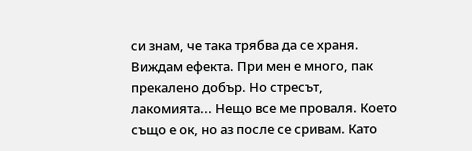си знам, че така трябва да се храня. Виждам ефекта. При мен е много, пак прекалено добър. Но стресът, лакомията... Нещо все ме проваля. Което също е ок, но аз после се сривам. Като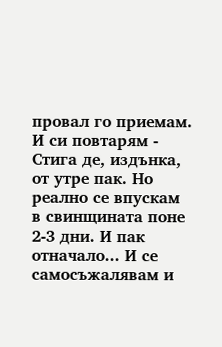провал го приемам. И си повтарям - Стига де, издънка, от утре пак. Но реално се впускам в свинщината поне 2-3 дни. И пак отначало... И се самосъжалявам и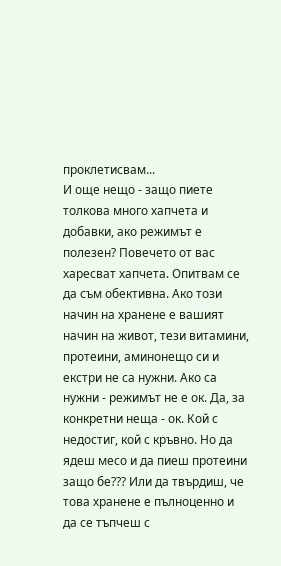проклетисвам...
И още нещо - защо пиете толкова много хапчета и добавки, ако режимът е полезен? Повечето от вас харесват хапчета. Опитвам се да съм обективна. Ако този начин на хранене е вашият начин на живот, тези витамини, протеини, аминонещо си и екстри не са нужни. Ако са нужни - режимът не е ок. Да, за конкретни неща - ок. Кой с недостиг, кой с кръвно. Но да ядеш месо и да пиеш протеини защо бе??? Или да твърдиш, че това хранене е пълноценно и да се тъпчеш с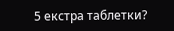5 екстра таблетки?